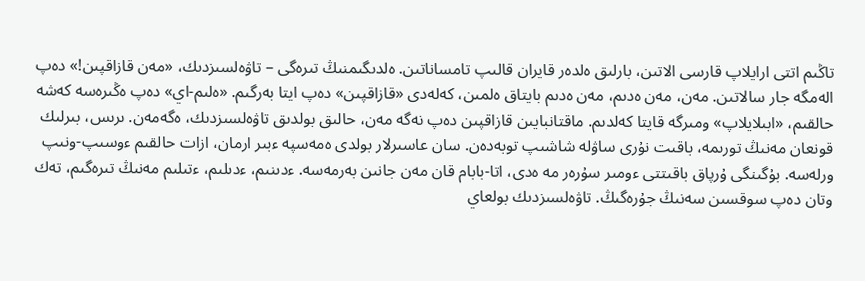تاڭىم اتتى ارايلاپ قارسى الاتىن، بارلىق ەلدەر قايران قالىپ تامساناتىن. ەلدىگىمنىڭ تىرەگى – تاۋەلسىزدىك، «مەن قازاقپىن!» دەپ الەمگە جار سالاتىن. مەن، مەن ەدىم، مەن ەدىم بايتاق ەلمىن، كەلەدى «قازاقپىن» دەپ ايتا بەرگىم. «ەلىم-اي» دەپ ەڭىرەسە كەشە حالقىم، «ابىلايلاپ» ومىرگە قايتا كەلدىم. ماقتانبايىن قازاقپىن دەپ نەگە مەن، حالىق بولدىق تاۋەلسىزدىك، ەگەمەن. ىرىس، بىرلىك قونعان مەنىڭ تورىمە، باقىت نۇرى ساۋلە شاشىپ توبەدەن. سان عاسىرلار بولدى ەمەسپە ءبىر ارمان، ازات حالقىم ءوسىپ-ونىپ ورلەسە. بۇگىنگى ۇرپاق باقىتتى ءومىر سۇرەر مە ەدى، اتا-بابام قان مەن جانىن بەرمەسە. ءدىنىم، ءدىلىم، ءتىلىم مەنىڭ تىرەگىم، تەك وتان دەپ سوقسىن سەنىڭ جۇرەگىڭ. تاۋەلسىزدىك بولعاي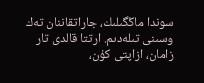سوندا ماڭگىلىك، جاراتقاننان تەك وسىنى تىلەدىم. ارتتا قالدى تار زامان، ازاپتى كۇن،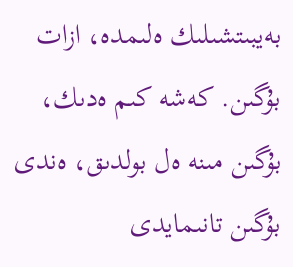بەيبىتشىلىك ەلىمدە، ازات بۇگىن. كەشە كىم ەدىك، بۇگىن مىنە ەل بولدىق، ەندى بۇگىن تانىمايدى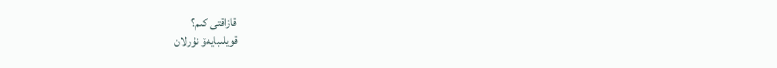قازاقتى كىم؟
قويلىبايەۆ نۇرلان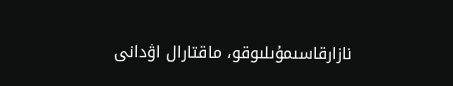نازارقاسىمۇىلىوقو، ماقتارال اۋدانى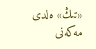«تىڭ» ەلدى مەكەنى